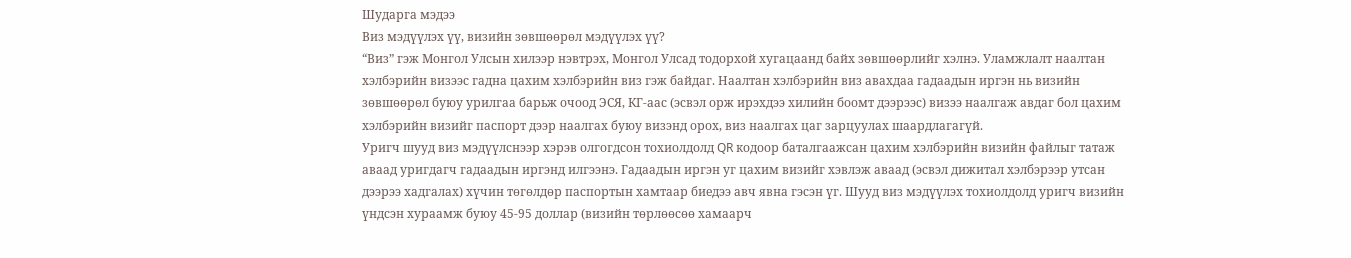Шударга мэдээ
Виз мэдүүлэх үү, визийн зөвшөөрөл мэдүүлэх үү?
“Виз” гэж Монгол Улсын хилээр нэвтрэх, Монгол Улсад тодорхой хугацаанд байх зөвшөөрлийг хэлнэ. Уламжлалт наалтан хэлбэрийн визээс гадна цахим хэлбэрийн виз гэж байдаг. Наалтан хэлбэрийн виз авахдаа гадаадын иргэн нь визийн зөвшөөрөл буюу урилгаа барьж очоод ЭСЯ, КГ-аас (эсвэл орж ирэхдээ хилийн боомт дээрээс) визээ наалгаж авдаг бол цахим хэлбэрийн визийг паспорт дээр наалгах буюу визэнд орох, виз наалгах цаг зарцуулах шаардлагагүй.
Уригч шууд виз мэдүүлснээр хэрэв олгогдсон тохиолдолд QR кодоор баталгаажсан цахим хэлбэрийн визийн файлыг татаж аваад уригдагч гадаадын иргэнд илгээнэ. Гадаадын иргэн уг цахим визийг хэвлэж аваад (эсвэл дижитал хэлбэрээр утсан дээрээ хадгалах) хүчин төгөлдөр паспортын хамтаар биедээ авч явна гэсэн үг. Шууд виз мэдүүлэх тохиолдолд уригч визийн үндсэн хураамж буюу 45-95 доллар (визийн төрлөөсөө хамаарч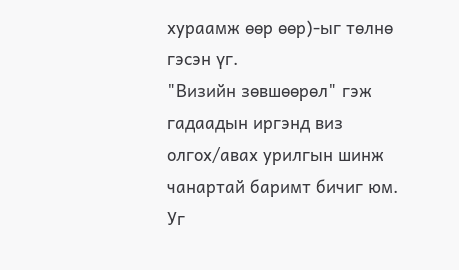хураамж өөр өөр)-ыг төлнө гэсэн үг.
"Визийн зөвшөөрөл" гэж гадаадын иргэнд виз олгох/авах урилгын шинж чанартай баримт бичиг юм. Уг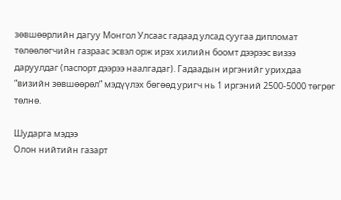зөвшөөрлийн дагуу Монгол Улсаас гадаад улсад суугаа дипломат төлөөлөгчийн газраас эсвэл орж ирэх хилийн боомт дээрээс визээ даруулдаг (паспорт дээрээ наалгадаг). Гадаадын иргэнийг урихдаа “визийн зөвшөөрөл” мэдүүлэх бөгөөд уригч нь 1 иргэний 2500-5000 төгрөг төлнө.

Шударга мэдээ
Олон нийтийн газарт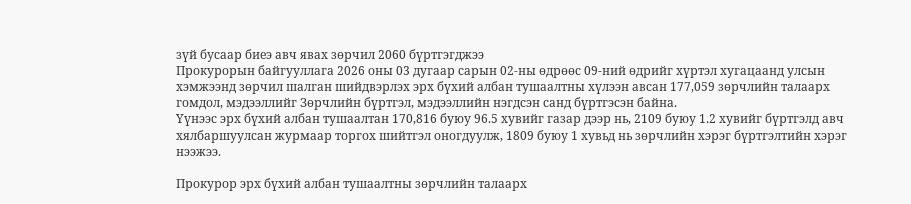зүй бусаар биеэ авч явах зөрчил 2060 бүртгэгджээ
Прокурорын байгууллага 2026 оны 03 дугаар сарын 02-ны өдрөөс 09-ний өдрийг хүртэл хугацаанд улсын хэмжээнд зөрчил шалган шийдвэрлэх эрх бүхий албан тушаалтны хүлээн авсан 177,059 зөрчлийн талаарх гомдол, мэдээллийг Зөрчлийн бүртгэл, мэдээллийн нэгдсэн санд бүртгэсэн байна.
Үүнээс эрх бүхий албан тушаалтан 170,816 буюу 96.5 хувийг газар дээр нь, 2109 буюу 1.2 хувийг бүртгэлд авч хялбаршуулсан журмаар торгох шийтгэл оногдуулж, 1809 буюу 1 хувьд нь зөрчлийн хэрэг бүртгэлтийн хэрэг нээжээ.

Прокурор эрх бүхий албан тушаалтны зөрчлийн талаарх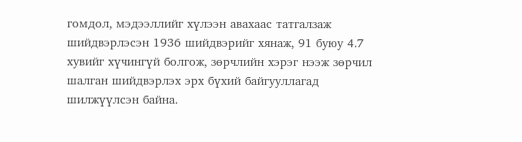гомдол, мэдээллийг хүлээн авахаас татгалзаж шийдвэрлэсэн 1936 шийдвэрийг хянаж, 91 буюу 4.7 хувийг хүчингүй болгож, зөрчлийн хэрэг нээж зөрчил шалган шийдвэрлэх эрх бүхий байгууллагад шилжүүлсэн байна.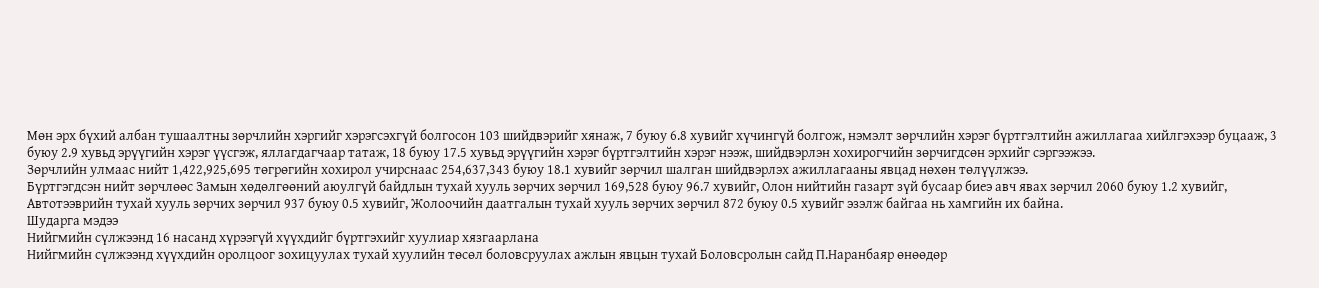Мөн эрх бүхий албан тушаалтны зөрчлийн хэргийг хэрэгсэхгүй болгосон 103 шийдвэрийг хянаж, 7 буюу 6.8 хувийг хүчингүй болгож, нэмэлт зөрчлийн хэрэг бүртгэлтийн ажиллагаа хийлгэхээр буцааж, 3 буюу 2.9 хувьд эрүүгийн хэрэг үүсгэж, яллагдагчаар татаж, 18 буюу 17.5 хувьд эрүүгийн хэрэг бүртгэлтийн хэрэг нээж, шийдвэрлэн хохирогчийн зөрчигдсөн эрхийг сэргээжээ.
Зөрчлийн улмаас нийт 1,422,925,695 төгрөгийн хохирол учирснаас 254,637,343 буюу 18.1 хувийг зөрчил шалган шийдвэрлэх ажиллагааны явцад нөхөн төлүүлжээ.
Бүртгэгдсэн нийт зөрчлөөс Замын хөдөлгөөний аюулгүй байдлын тухай хууль зөрчих зөрчил 169,528 буюу 96.7 хувийг, Олон нийтийн газарт зүй бусаар биеэ авч явах зөрчил 2060 буюу 1.2 хувийг, Автотээврийн тухай хууль зөрчих зөрчил 937 буюу 0.5 хувийг, Жолоочийн даатгалын тухай хууль зөрчих зөрчил 872 буюу 0.5 хувийг эзэлж байгаа нь хамгийн их байна.
Шударга мэдээ
Нийгмийн сүлжээнд 16 насанд хүрээгүй хүүхдийг бүртгэхийг хуулиар хязгаарлана
Нийгмийн сүлжээнд хүүхдийн оролцоог зохицуулах тухай хуулийн төсөл боловсруулах ажлын явцын тухай Боловсролын сайд П.Наранбаяр өнөөдөр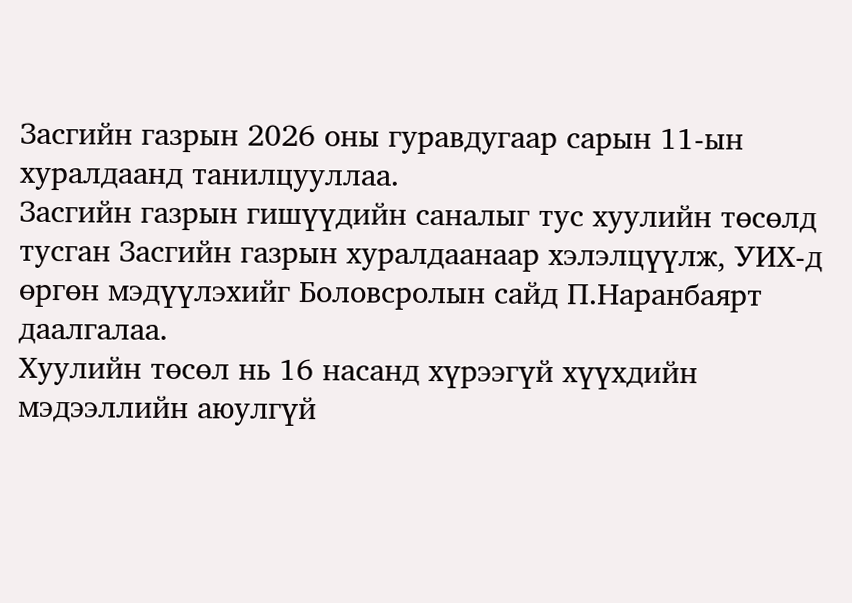Засгийн газрын 2026 оны гуравдугаар сарын 11-ын хуралдаанд танилцууллаа.
Засгийн газрын гишүүдийн саналыг тус хуулийн төсөлд тусган Засгийн газрын хуралдаанаар хэлэлцүүлж, УИХ-д өргөн мэдүүлэхийг Боловсролын сайд П.Наранбаярт даалгалаа.
Хуулийн төсөл нь 16 насанд хүрээгүй хүүхдийн мэдээллийн аюулгүй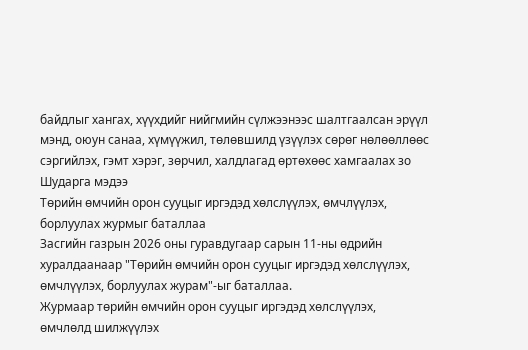байдлыг хангах, хүүхдийг нийгмийн сүлжээнээс шалтгаалсан эрүүл мэнд, оюун санаа, хүмүүжил, төлөвшилд үзүүлэх сөрөг нөлөөллөөс сэргийлэх, гэмт хэрэг, зөрчил, халдлагад өртөхөөс хамгаалах зо
Шударга мэдээ
Төрийн өмчийн орон сууцыг иргэдэд хөлслүүлэх, өмчлүүлэх, борлуулах журмыг баталлаа
Засгийн газрын 2026 оны гуравдугаар сарын 11-ны өдрийн хуралдаанаар "Төрийн өмчийн орон сууцыг иргэдэд хөлслүүлэх, өмчлүүлэх, борлуулах журам"-ыг баталлаа.
Журмаар төрийн өмчийн орон сууцыг иргэдэд хөлслүүлэх, өмчлөлд шилжүүлэх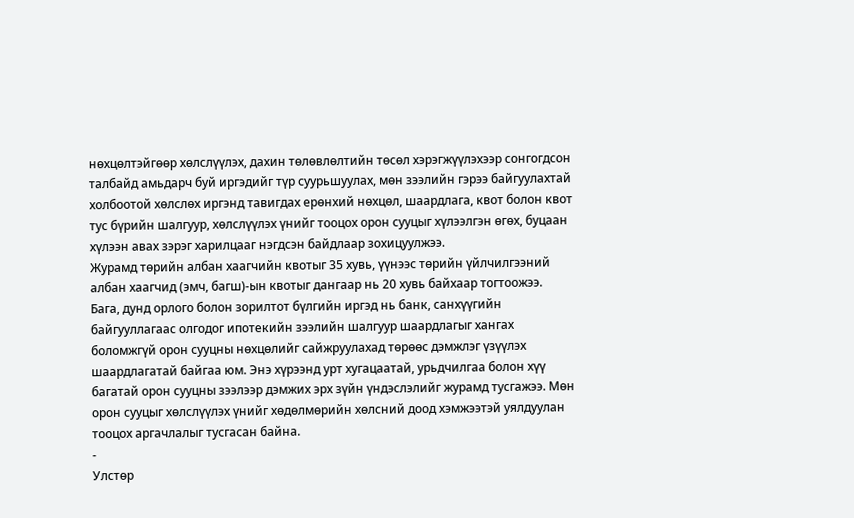нөхцөлтэйгөөр хөлслүүлэх, дахин төлөвлөлтийн төсөл хэрэгжүүлэхээр сонгогдсон талбайд амьдарч буй иргэдийг түр суурьшуулах, мөн зээлийн гэрээ байгуулахтай холбоотой хөлслөх иргэнд тавигдах ерөнхий нөхцөл, шаардлага, квот болон квот тус бүрийн шалгуур, хөлслүүлэх үнийг тооцох орон сууцыг хүлээлгэн өгөх, буцаан хүлээн авах зэрэг харилцааг нэгдсэн байдлаар зохицуулжээ.
Журамд төрийн албан хаагчийн квотыг 35 хувь, үүнээс төрийн үйлчилгээний албан хаагчид (эмч, багш)-ын квотыг дангаар нь 20 хувь байхаар тогтоожээ.
Бага, дунд орлого болон зорилтот бүлгийн иргэд нь банк, санхүүгийн байгууллагаас олгодог ипотекийн зээлийн шалгуур шаардлагыг хангах боломжгүй орон сууцны нөхцөлийг сайжруулахад төрөөс дэмжлэг үзүүлэх шаардлагатай байгаа юм. Энэ хүрээнд урт хугацаатай, урьдчилгаа болон хүү багатай орон сууцны зээлээр дэмжих эрх зүйн үндэслэлийг журамд тусгажээ. Мөн орон сууцыг хөлслүүлэх үнийг хөдөлмөрийн хөлсний доод хэмжээтэй уялдуулан тооцох аргачлалыг тусгасан байна.
-
Улстөр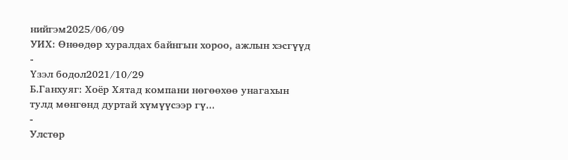нийгэм2025/06/09
УИХ: Өнөөдөр хуралдах байнгын хороо, ажлын хэсгүүд
-
Үзэл бодол2021/10/29
Б.Ганхуяг: Хоёр Хятад компани нөгөөхөө унагахын тулд мөнгөнд дуртай хүмүүсээр гү...
-
Улстөр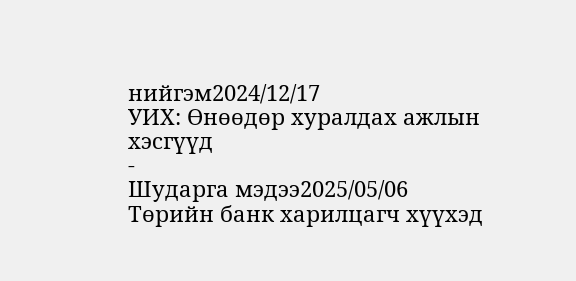нийгэм2024/12/17
УИХ: Өнөөдөр хуралдах ажлын хэсгүүд
-
Шударга мэдээ2025/05/06
Төрийн банк харилцагч хүүхэд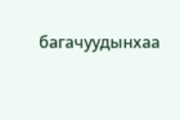багачуудынхаа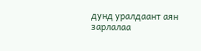дунд уралдаант аян зарлалаа